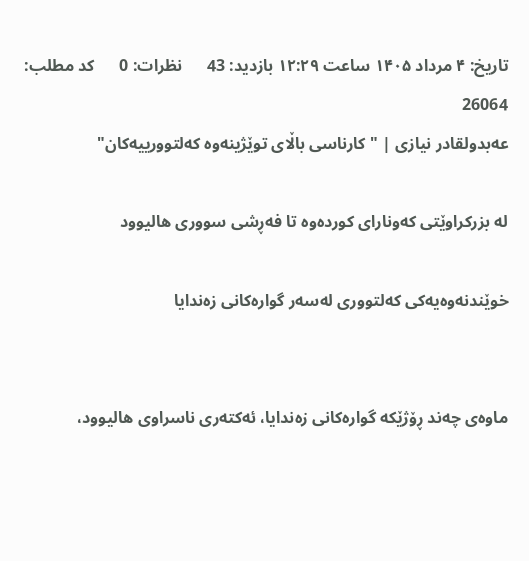تاريخ: ۴ مرداد ۱۴۰۵ ساعت ۱۲:۲۹ بازدید: 43      نظرات: 0      کد مطلب: 26064
عەبدولقادر نیازی | "کارناسی باڵای توێژینەوە کەلتوورییەکان"

لە بزرکراوێتی کەونارای کوردەوە تا فەڕشی سووری هالیوود

خوێندنەوەیەکی کەلتووری لەسەر گوارەکانی زەندایا


ماوەی چەند ڕۆژێکە گوارەکانی زەندایا، ئەکتەری ناسراوی هالیوود،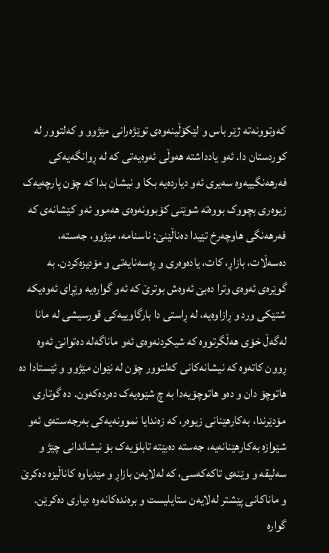کەوتوونەتە ژێر باس و لێکۆڵینەوەی توێژەرانی مێژوو و کەلتوور لە کوردستان دا. ئەو یادداشتە هەوڵی ئەوەیەتی کە لە ڕوانگەیەکی فەرهەنگییەوە سەیری ئەو دیاردەیە بکا و نیشان بدا کە چۆن پارچەیەک زیوەری بچووک بووەتە شوێنی کۆبوونەوەی هەموو ئەو کێشانەی کە فەرهەنگی هاوچەرخ تێیدا دەناڵێنێ: ناسنامە، مێژوو، جەستە، دەسەڵات، بازاڕ، کات، یادەوەری و ڕەسەنایەتی و مۆدیزەکردن. بە گوێرەی ئەوەی وترا دەبێ ئەوەش بوترێ کە ئەو گوارەیە وێڕای ئەوەیکە شتێکی ورد و ڕازاوەیە، لە ڕاستی دا بارگاوییەکی قورسیشی لە مانا لەگەڵ خۆی هەڵگرتووە کە شیکردنەوەی ئەو ماناگەلە دەتوانێ ئەوە ڕوون کاتەوە کە نیشانەکانی کەلتوور چۆن لە نێوان مێژوو و ئێستادا دە هاتوچۆ دان و دەو هاتوچۆیەدا بە چ شێوەیەک دەردەکەون. دە گوتاری مۆدێرندا، بەکارهێنانی زیوەر، کە زەندایا نموونەیەکی بەرجەستەی ئەو شێوازە بەکارهێنانەیە، جەستە دەبێتە تابلۆیەک بۆ نیشاندانی چێژ و سەلیقە و وێنەی تاکەکەسی، کە لەلایەن بازاڕ و مێدیاوە کاناڵیزە دەکرێ و ماناکانی پێشتر لەلایەن ستایلیست و برەندەکانەوە دیاری دەکرێن. گوارە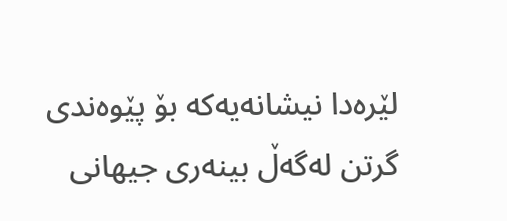لێرەدا نیشانەیەکە بۆ پێوەندی گرتن لەگەڵ بینەری جیهانی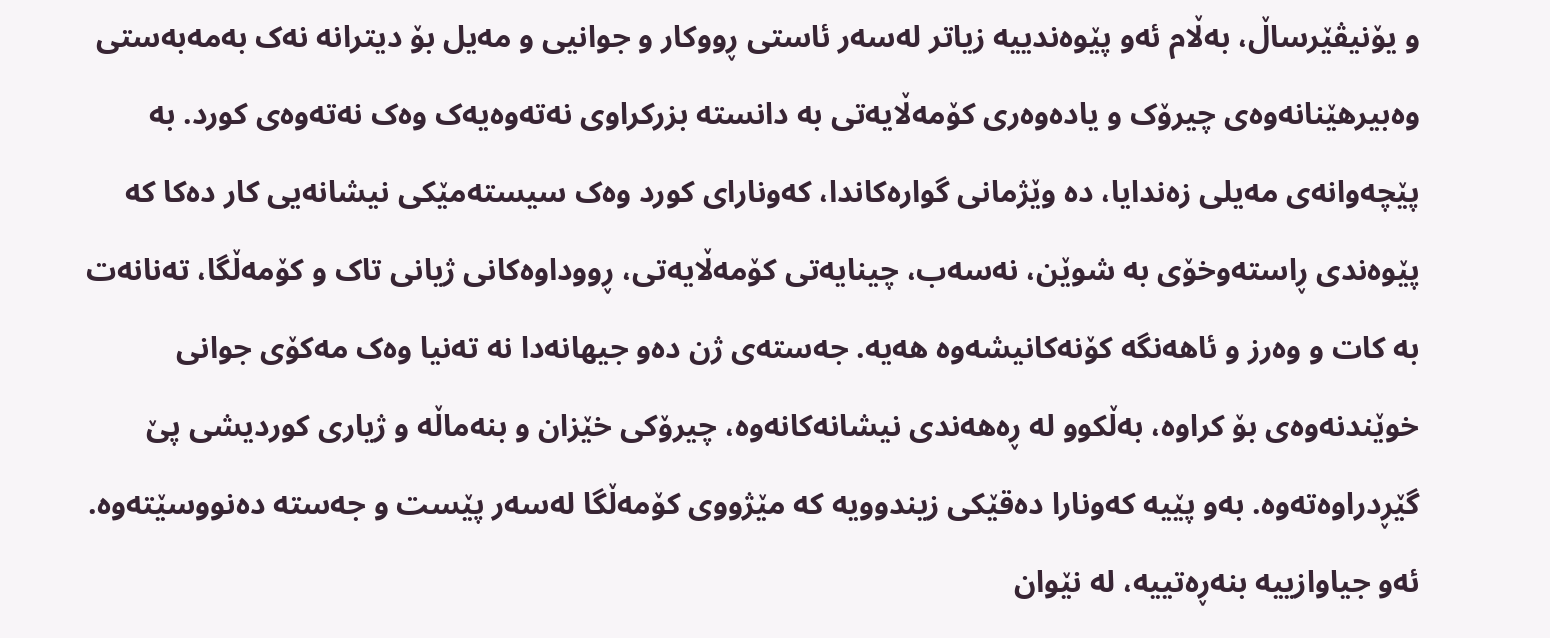و یۆنیڤێرساڵ، بەڵام ئەو پێوەندییە زیاتر لەسەر ئاستی ڕووکار و جوانیی و مەیل بۆ دیترانە نەک بەمەبەستی وەبیرهێنانەوەی چیرۆک و یادەوەری کۆمەڵایەتی بە دانستە بزرکراوی نەتەوەیەک وەک نەتەوەی کورد. بە پێچەوانەی مەیلی زەندایا، دە وێژمانی گوارەکاندا، کەونارای کورد وەک سیستەمێکی نیشانەیی کار دەکا کە پێوەندی ڕاستەوخۆی بە شوێن، نەسەب، چینایەتی کۆمەڵایەتی، ڕووداوەکانی ژیانی تاک و کۆمەڵگا، تەنانەت بە کات و وەرز و ئاھەنگە کۆنەکانیشەوە هەیە. جەستەی ژن دەو جیهانەدا نە تەنیا وەک مەکۆی جوانی خوێندنەوەی بۆ کراوە، بەڵکوو لە ڕەهەندی نیشانەکانەوە، چیرۆکی خێزان و بنەماڵە و ژیاری کوردیشی پێ گێڕدراوەتەوە. بەو پێیە کەونارا دەقێکی زیندوویە کە مێژووی کۆمەڵگا لەسەر پێست و جەستە دەنووسێتەوە. ئەو جیاوازییە بنەڕەتییە، لە نێوان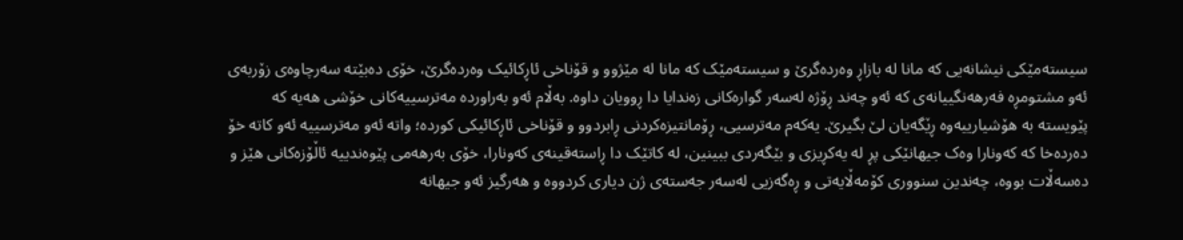سیستەمێکی نیشانەیی کە مانا لە بازاڕ وەردەگرێ و سیستەمێک کە مانا لە مێژوو و قۆناخی ئاڕکائیک وەردەگرێ، خۆی دەبێتە سەرچاوەی زۆربەی ئەو مشتومڕە فەرهەنگییانەی کە ئەو چەند ڕۆژە لەسەر گوارەکانی زەندایا دا ڕوویان داوە. بەڵام ئەو بەراوردە مەترسییەکانی خۆشی هەیە کە پێویستە بە هۆشیارییەوە ڕێگەیان لێ بگیرێ. یەکەم مەترسیی، ڕۆمانتیزەکردنی ڕابردوو و قۆناخی ئاڕکائیکی کوردە؛ واتە ئەو مەترسییە ئەو کاتە خۆ دەردەخا کە کەونارا وەک جیهانێکی پڕ لە یەکڕیزی و بێگەردی ببینین، لە کاتێک دا ڕاستەقینەی کەونارا، خۆی بەرهەمی پێوەندییە ئاڵۆزەکانی هێز و دەسەڵات بووە، چەندین سنووری کۆمەڵایەتی و ڕەگەزیی لەسەر جەستەی ژن دیاری کردووە و هەرگیز ئەو جیهانە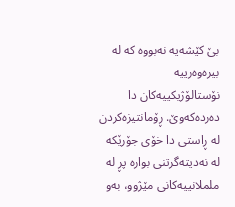بێ کێشەیە نەبووە کە لە بیرەوەرییە نۆستالۆژیکییەکان دا دەردەکەوێ. ڕۆمانتیزەکردن لە ڕاستی دا خۆی جۆرێکە لە نەدیتەگرتنی بوارە پڕ لە ململانییەکانی مێژوو، بەو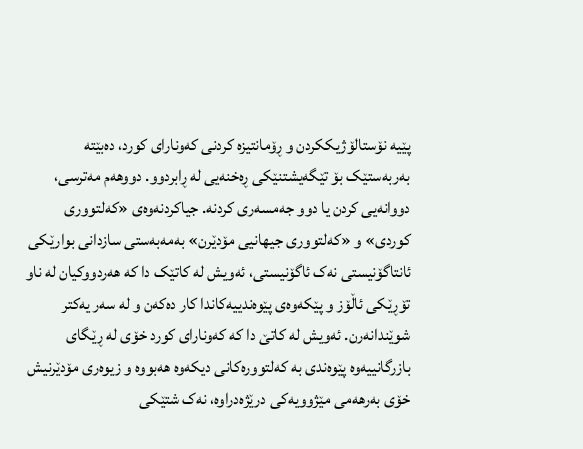پێیە نۆستالۆژیککردن و ڕۆمانتیزە کردنی کەونارای کورد، دەبێتە بەربەستێک بۆ تێگەیشتنێکی ڕەخنەیی لە ڕابردوو. دووهەم مەترسی، دووانەیی کردن یا دوو جەمسەری کردنە. جیاکردنەوەی «کەلتووری کوردی» و «کەلتووری جیهانیی مۆدێرن» بەمەبەستی سازدانی بوارێکی ئانتاگۆنیستی نەک ئاگۆنیستی، ئەویش لە کاتێک دا کە هەردووکیان لە ناو تۆڕێکی ئاڵۆز و پێکەوەی پێوەندییەکاندا کار دەکەن و لە سەر یەکتر شوێندانەرن. ئەویش لە کاتێ دا کە کەونارای کورد خۆی لە ڕێگای بازرگانییەوە پێوەندی بە کەلتوورەکانی دیکەوە هەبووە و زیوەری مۆدێرنیش خۆی بەرهەمی مێژوویەکی درێژەدراوە، نەک شتێکی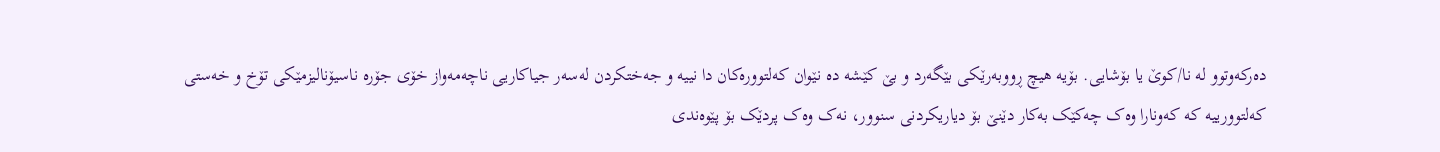دەرکەوتوو لە نا/کوێ یا بۆشایی. بۆیە هیچ ڕووبەرێکی بێگەرد و بێ کێشە دە نێوان کەلتوورەکان دا نییە و جەختکردن لەسەر جیاکاریی ناچەمەواز خۆی جۆرە ناسیۆنالیزمێکی تۆخ و خەستی کەلتوورییە کە کەونارا وەک چەکێک بەکار دێنێ بۆ دیاریکردنی سنوور، نەک وەک پردێک بۆ پێوەندی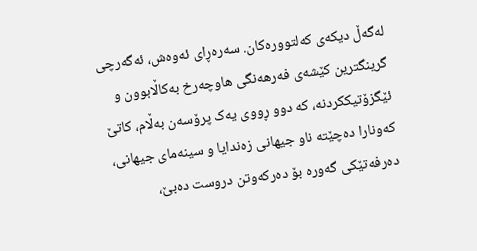لەگەڵ دیکەی کەلتوورەکان. سەرەڕای ئەوەش، ئەگەرچی گرینگترین کێشەی فەرهەنگی هاوچەرخ بەکاڵابوون و ئێگزۆتیککردنە، کە دوو ڕووی یەک پرۆسەن بەڵام، کاتێ کەونارا دەچێتە ناو جیهانی زەندایا و سینەمای جیهانی، دەرفەتێکی گەورە بۆ دەرکەوتن دروست دەبێ،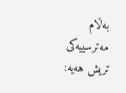بەڵام مەترسییەکی تریش هەیە: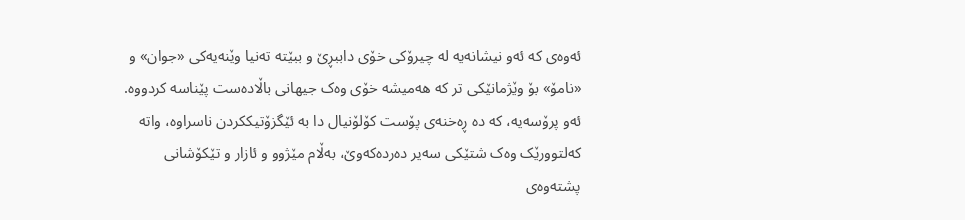ئەوەی کە ئەو نیشانەیە لە چیرۆکی خۆی داببڕێ و ببێتە تەنیا وێنەیەکی «جوان» و «نامۆ» بۆ وێژمانێکی تر کە هەمیشە خۆی وەک جیهانی باڵادەست پێناسە کردووە.
ئەو پرۆسەیە، کە دە ڕەخنەی پۆست کۆلۆنیال دا بە ئێگزۆتیککردن ناسراوە، واتە کەلتوورێک وەک شتێکی سەیر دەردەکەوێ، بەڵام مێژوو و ئازار و تێکۆشانی پشتەوەی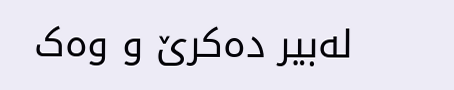لەبیر دەکرێ و وەک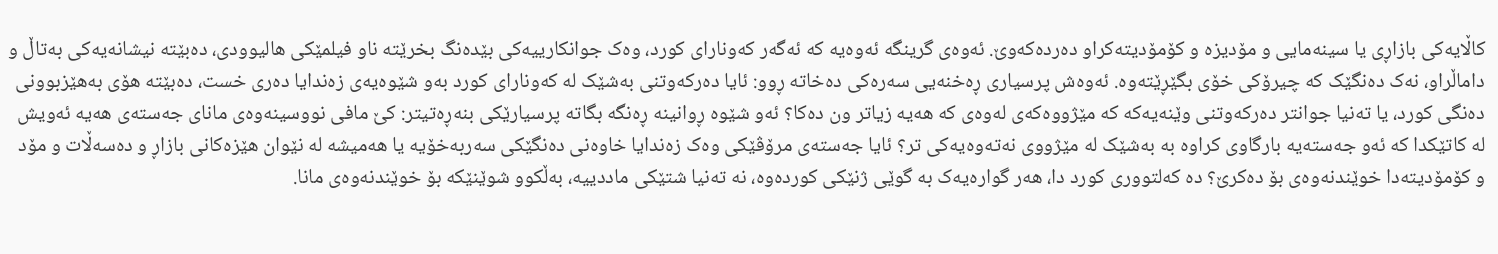کاڵایەکی بازاڕی یا سینەمایی و مۆدیزە و کۆمۆدیتەکراو دەردەکەوێ. ئەوەی گرینگە ئەوەیە کە ئەگەر کەونارای کورد، وەک جوانکارییەکی بێدەنگ بخرێتە ناو فیلمێکی هالیوودی، دەبێتە نیشانەیەکی بەتاڵ و داماڵراو، نەک دەنگێک کە چیرۆکی خۆی بگێڕێتەوە. ئەوەش پرسیاری ڕەخنەیی سەرەکی دەخاتە ڕوو: ئایا دەرکەوتنی بەشێک لە کەونارای کورد بەو شێوەیەی زەندایا دەری خست، دەبێتە هۆی بەهێزبوونی دەنگی کورد، یا تەنیا جوانتر دەرکەوتنی وێنەیەکە کە مێژووەکەی لەوەی کە هەیە زیاتر ون دەکا؟ ئەو شێوە ڕوانینە ڕەنگە بگاتە پرسیارێکی بنەڕەتیتر: کێ مافی نووسینەوەی مانای جەستەی هەیە ئەویش لە کاتێکدا کە ئەو جەستەیە بارگاوی کراوە بە بەشێک لە مێژووی نەتەوەیەکی تر؟ ئایا جەستەی مرۆڤێکی وەک زەندایا خاوەنی دەنگێکی سەربەخۆیە یا هەمیشە لە نێوان هێزەکانی بازاڕ و دەسەڵات و مۆد و کۆمۆدیتەدا خوێندنەوەی بۆ دەکرێ؟ دە کەلتووری کورد دا، هەر گوارەیەک بە گوێی ژنێکی کوردەوە، نە تەنیا شتێکی ماددییە، بەڵکوو شوێنێکە بۆ خوێندنەوەی مانا.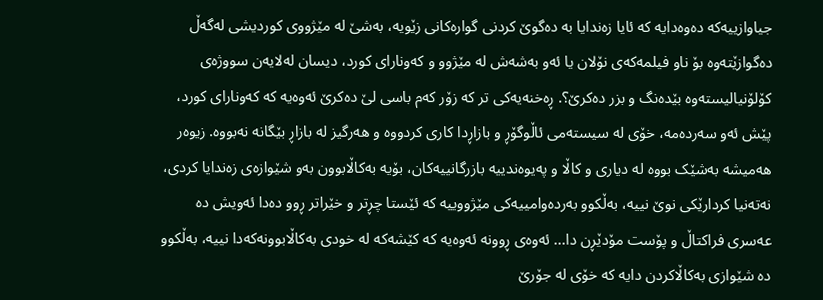جیاوازییەکە دەوەدایە کە ئایا زەندایا بە دەگوێ کردنی گوارەکانی زێویە، بەشێ لە مێژووی کوردیشی لەگەڵ دەگوازێتەوە بۆ ناو فیلمەکەی نۆلان یا ئەو بەشەش لە مێژوو و کەونارای کورد، دیسان لەلایەن سووژەی کۆلۆنیالیستەوە بێدەنگ و بزر دەکرێ؟. ڕەخنەیەکی تر کە زۆر کەم باسی لێ دەکرێ ئەوەیە کە کەونارای کورد، پێش ئەو سەردەمە، خۆی لە سیستەمی ئاڵوگۆڕ و بازاڕدا کاری کردووە و هەرگیز لە بازاڕ بێگانە نەبووە. زیوەر هەمیشە بەشێک بووە لە دیاری و کاڵا و پەیوەندییە بازرگانییەکان، بۆیە بەکاڵابوون بەو شێوازەی زەندایا کردی، نەتەنیا کردارێکی نوێ نییە، بەڵکوو بەردەوامییەکی مێژووییە کە ئێستا چڕتر و خێراتر ڕوو دەدا ئەویش دە عەسری فراکتاڵ و پۆست مۆدێڕن دا... ئەوەی ڕوونە ئەوەیە کە کێشەکە لە خودی بەکاڵابوونەکەدا نییە، بەڵکوو دە شێوازی بەکاڵاکردن دایە کە خۆی لە جۆرێ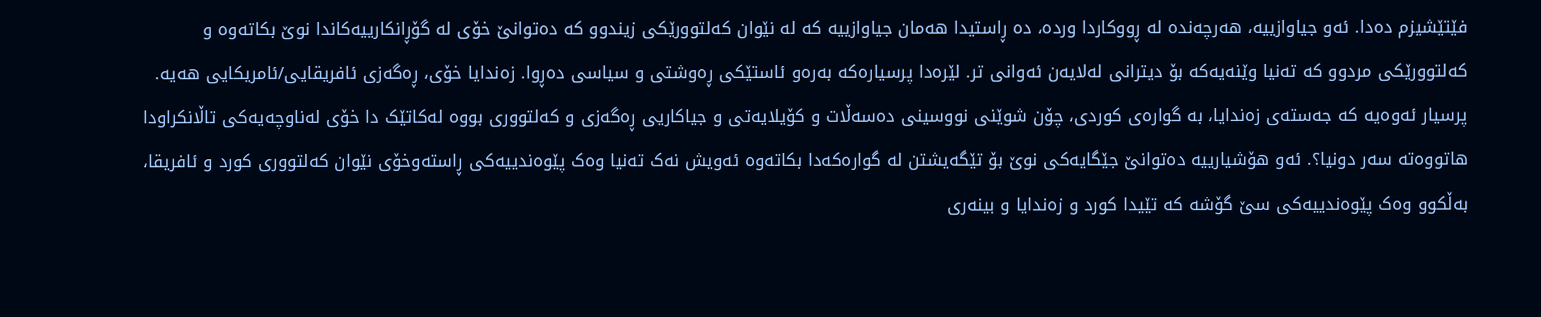فێتێشیزم دەدا. ئەو جیاوازییە، هەرچەندە لە ڕووکاردا وردە، دە ڕاستیدا هەمان جیاوازییە کە لە نێوان کەلتوورێکی زیندوو کە دەتوانێ خۆی لە گۆڕانکارییەکاندا نوێ بکاتەوە و کەلتوورێکی مردوو کە تەنیا وێنەیەکە بۆ دیترانی لەلایەن ئەوانی تر. لێرەدا پرسیارەکە بەرەو ئاستێکی ڕەوشتی و سیاسی دەڕوا. زەندایا خۆی، ڕەگەزی ئافریقایی/ئامریکایی هەیە. پرسیار ئەوەیە کە جەستەی زەندایا، بە گوارەی کوردی، چۆن شوێنی نووسینی دەسەڵات و کۆیلایەتی و جیاکاریی ڕەگەزی و کەلتووری بووە لەکاتێک دا خۆی لەناوچەیەکی تاڵانکراودا هاتووەتە سەر دونیا؟. ئەو هۆشیارییە دەتوانێ جێگایەکی نوێ بۆ تێگەیشتن لە گوارەکەدا بکاتەوە ئەویش نەک تەنیا وەک پێوەندییەکی ڕاستەوخۆی نێوان کەلتووری کورد و ئافریقا، بەڵکوو وەک پێوەندییەکی سێ گۆشە کە تێیدا کورد و زەندایا و بینەری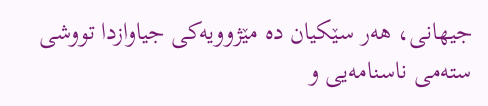جیهانی، هەر سێکیان دە مێژوویەکی جیاوازدا تووشی ستەمی ناسنامەیی و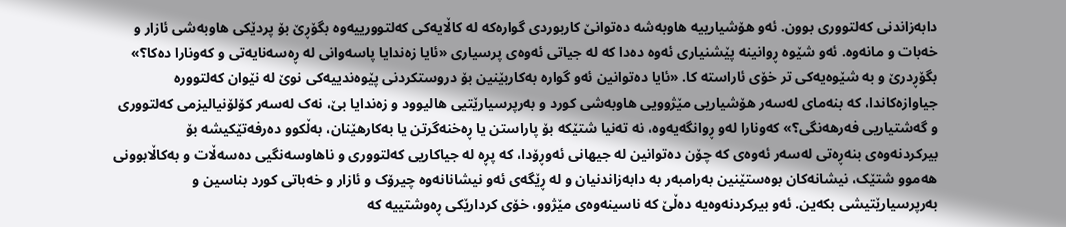دابەزاندنی کەلتووری بوون. ئەو هۆشیارییە هاوبەشە دەتوانێ کاربوردی گوارەکە لە کاڵایەکی کەلتوورییەوە بگۆڕێ بۆ پردێکی هاوبەشی ئازار و خەبات و مانەوە. ئەو شێوە ڕوانینە پێشنیاری ئەوە دەدا کە لە جیاتی ئەوەی پرسیاری «ئایا زەندایا پاسەوانی لە ڕەسەنایەتی و کەونارا دەکا؟» بگۆڕدرێ و بە شێوەیەکی تر خۆی ئاراستە کا. «ئایا دەتوانین ئەو گوارە بەکاربێنین بۆ دروستکردنی پێوەندییەکی نوێ لە نێوان کەلتوورە جیاوازەکاندا، کە بنەمای لەسەر هۆشیاریی مێژوویی هاوبەشی کورد و بەرپرسیارێتیی هالیوود و زەندایا بێ، نەک لەسەر کۆلۆنیالیزمی کەلتووری و گەشتیاریی فەرهەنگی؟» کەونارا لەو ڕوانگەیەوە، نە تەنیا شتێکە بۆ پاراستن یا ڕەخنەگرتن یا بەکارهێنان، بەڵکوو دەرفەتێکیشە بۆ بیرکردنەوەی بنەڕەتی لەسەر ئەوەی کە چۆن دەتوانین لە جیهانی ئەوڕۆدا، کە پڕە لە جیاکاریی کەلتووری و ناهاوسەنگیی دەسەڵات و بەکاڵابوونی هەموو شتێک، نیشانەکان بوەستێنین بەرامبەر بە دابەزاندنیان و لە ڕێگەی ئەو نیشانانەوە چیرۆک و ئازار و خەباتی کورد بناسین و بەرپرسیارێتیشی بکەین. ئەو بیرکردنەوەیە دەڵێ کە ناسینەوەی مێژوو، خۆی کردارێکی ڕەوشتییە کە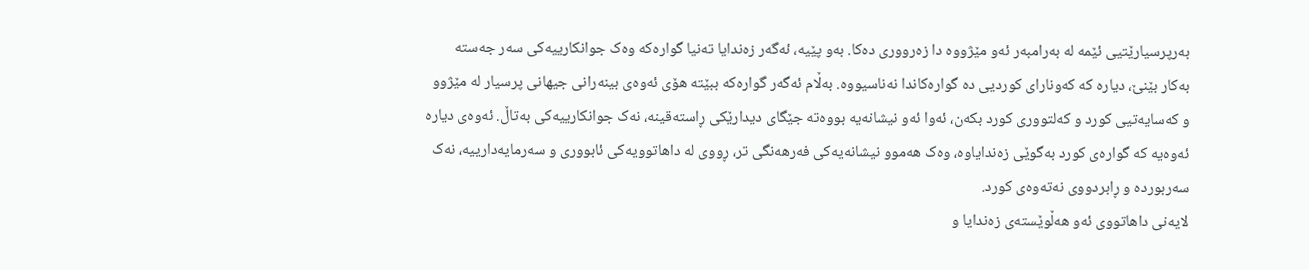بەرپرسیارێتیی ئێمە لە بەرامبەر ئەو مێژووە دا زەرووری دەکا. بەو پێیە، ئەگەر زەندایا تەنیا گوارەکە وەک جوانکارییەکی سەر جەستە بەکار بێنێ، دیارە کە کەونارای کوردیی دە گوارەکاندا نەناسیووە. بەڵام ئەگەر گوارەکە ببێتە هۆی ئەوەی بینەرانی جیهانی پرسیار لە مێژوو و کەسایەتیی کورد و کەلتووری کورد بکەن، ئەوا ئەو نیشانەیە بووەتە جێگای دیدارێکی ڕاستەقینە، نەک جوانکارییەکی بەتاڵ. ئەوەی دیارە ئەوەیە کە گوارەی کورد بەگوێی زەندایاوە، وەک هەموو نیشانەیەکی فەرهەنگی تر، ڕووی لە داهاتوویەکی ئابووری و سەرمایەدارییە، نەک سەربوردە و ڕابردووی نەتەوەی کورد.
لایەنی داهاتووی ئەو هەڵوێستەی زەندایا و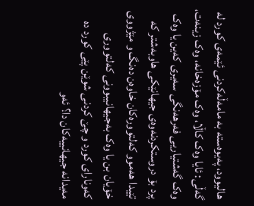هالیوود، پەیوەستە بە مامەڵەکردنی ئێمەی کورد لە گەڵی: ئایا وەک کاڵا، وەک مۆزەخانە، وەک زینەت، وەک گەشتیاریی فەرهەنگی سەیری کەین یا وەک پرد بۆ دروستکردنەوەی جیهانێکی هاوبەشتر کە تێیدا هەموو کەلتوورەکان خاوەن دەنگ و مێژووی خۆیان بن یا وەک بەجیهانیبوونی کەلتووری کەونارای کورد و چێ کردنی شوێن پێی کورد دە مەیدانە جیهانییەکان دا؟ ئەو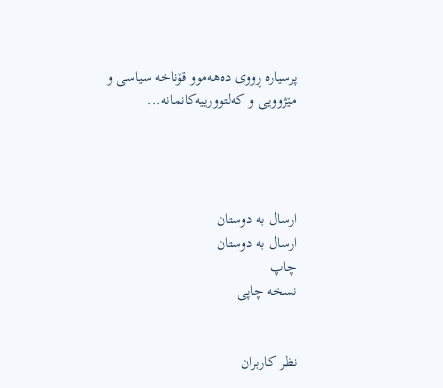پرسیارە ڕووی دەهەموو قۆناخە سیاسی و مێژوویی و کەلتوورییەکانمانە...




ارسال به دوستان
ارسال به دوستان
چاپ
نسخه چاپی


نظر کاربران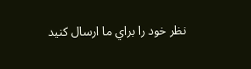نظر خود را براي ما ارسال كنيد